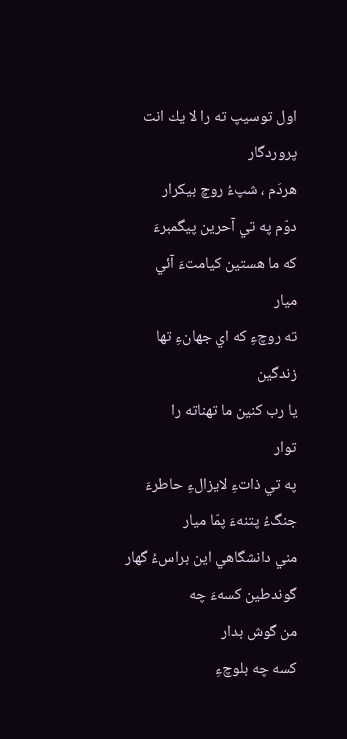اول توسيپ ته را لا يك انت
پروردگار
هردَم ، شپءُ روچ بيكرار
دوّم په تي آحرين پيگمبرءَ
كه ما هستين كيامتءَ آئي
ميار
ته روچءِ كه اي جهانءِ تها
زندگين
يا رب كنين ما تهناته را
توار
په تي ذاتءِ لايزالءِ حاطرءَ
جنگءُ پتنهءَ پمّا ميار
مني دانشگاهي اين براسءُ گهار
گوندطين كسهءَ چه
من گوش بدار
كسه چه بلوچءِ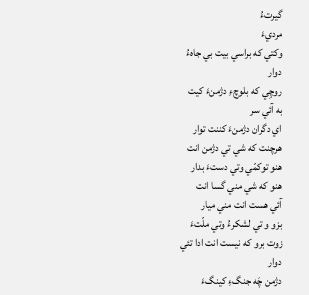گيرتءُ
مرديءَ
وكتي كه براسي بيت بي جاهءُ
دوار
روچِي كه بلوچءِ دژمنءَ كيت
به آئي سر
اي دگران دژمنءَ كننت توار
هرچنت كه شي تي دژمن انت
هنو توكمّي وتي دستءَ بدار
هنو كه شي مني گسا انت
آئي هست انت مني ميار
بزو و تي لشكرءُ وتي ملّتءَ
زوت برو كه نيست انت ادا تئي
دوار
دژمن چَه جنگءِ كينگءَ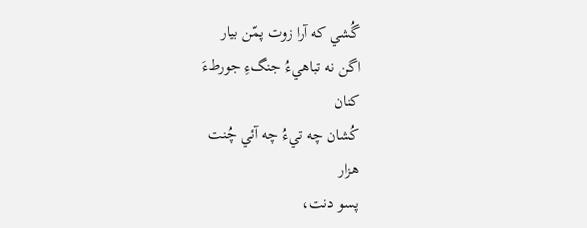گُشي كه آرا زوت پمّن بيار
اگن نه تباهيءُ جنگءِ جورطءَ
كنان
كُشان چه تيءُ چه آئي چُنت
هزار
پسو دنت،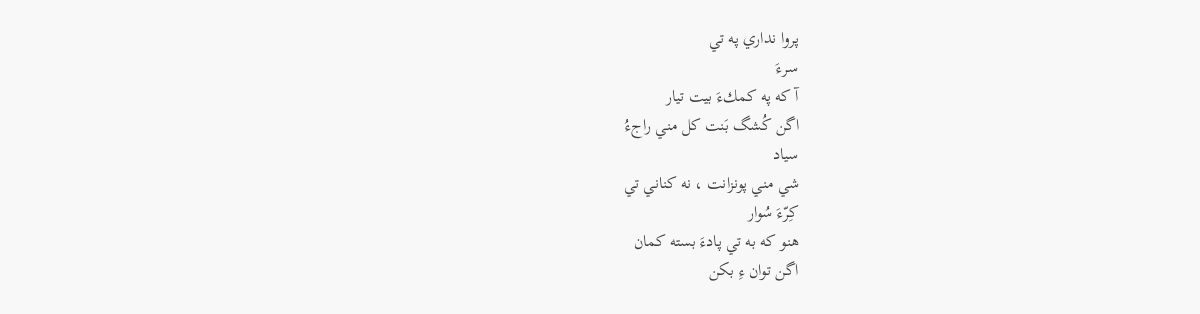پروا نداري په تي
سرءَ
آ كه په كمكءَ بيت تيار
اگن كُشگ بَنت كل مني راجءُ
سياد
شي مني پونزانت ، نه كناني تي
كِرّءَ سُوار
هنو كه به تي پادءَ بسته كمان
اگن توان ءِ بكن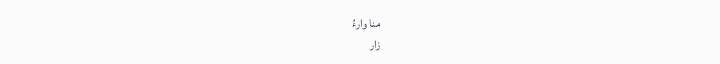منا وارءُ
زار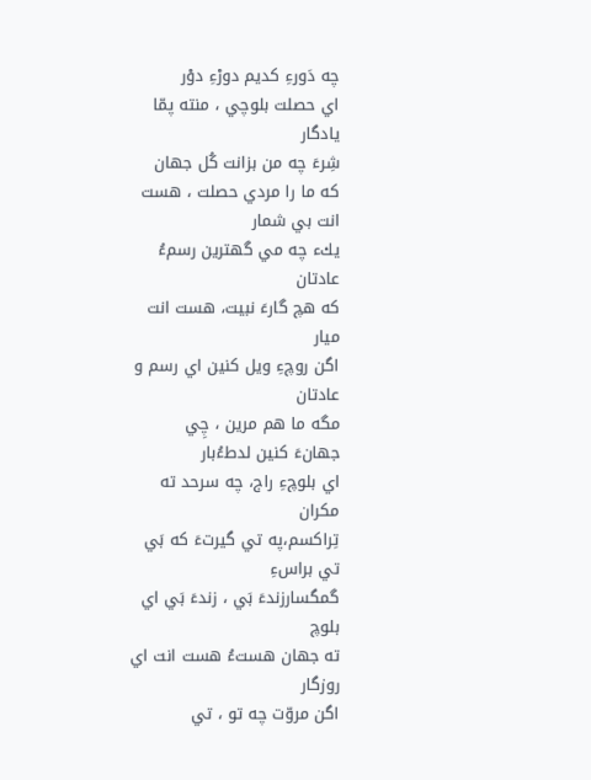چه دَورءِ كديم دورْءِ دوْر
اي حصلت بلوچي ، منته پمّا
يادگار
شِرءَ چه من بزانت كُل جهان
كه ما را مردي حصلت ، هست
انت بي شمار
يكء چه مي گهترين رسمءُ
عادتان
كه هچ گارءَ نبيت، هست انت
ميار
اگن روچءِ ويل كنين اي رسم و
عادتان
مگه ما هم مرين ، چِي
جهانءَ كنين لدطءُبار
اي بلوچءِ راج، چه سرحد ته
مكران
تِراكسم،په تي گيرتءَ كه بَي
تي براسءِ
گمگسارزندءَ بَي ، زندءَ بَي اي
بلوچ
ته جهان هستءُ هست انت اي
روزگار
اگن مروّت چه تو ، تي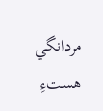مردانگي
هستءِ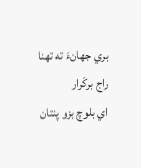بري جهانءَ ته تهنا
راج بركَرار
اي بلوچ بزو پنتان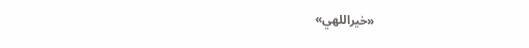«خيراللهي»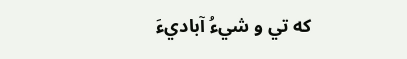كه تي و شيءُ آباديءَ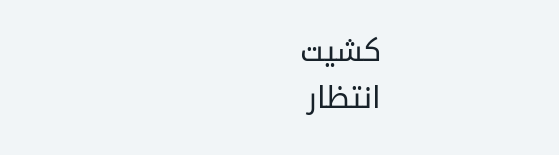كشيت
انتظار